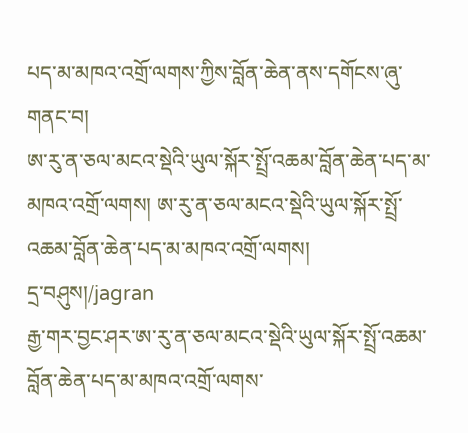པད་མ་མཁའ་འགྲོ་ལགས་ཀྱིས་བློན་ཆེན་ནས་དགོངས་ཞུ་གནང་བ།
ཨ་རུ་ན་ཅལ་མངའ་སྡེའི་ཡུལ་སྐོར་སྤྲོ་འཆམ་བློན་ཆེན་པད་མ་མཁའ་འགྲོ་ལགས། ཨ་རུ་ན་ཅལ་མངའ་སྡེའི་ཡུལ་སྐོར་སྤྲོ་འཆམ་བློན་ཆེན་པད་མ་མཁའ་འགྲོ་ལགས།
དྲ་བཤུས།/jagran
རྒྱ་གར་བྱང་ཤར་ཨ་རུ་ན་ཅལ་མངའ་སྡེའི་ཡུལ་སྐོར་སྤྲོ་འཆམ་བློན་ཆེན་པད་མ་མཁའ་འགྲོ་ལགས་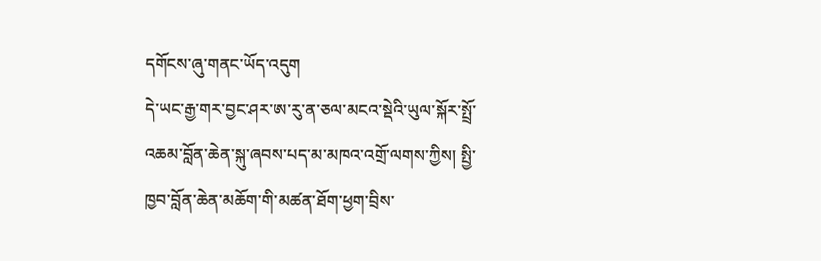དགོངས་ཞུ་གནང་ཡོད་འདུག
དེ་ཡང་རྒྱ་གར་བྱང་ཤར་ཨ་རུ་ན་ཅལ་མངའ་སྡེའི་ཡུལ་སྐོར་སྤྲོ་འཆམ་བློན་ཆེན་སྐུ་ཞབས་པད་མ་མཁའ་འགྲོ་ལགས་ཀྱིས། སྤྱི་ཁྱབ་བློན་ཆེན་མཆོག་གི་མཚན་ཐོག་ཕྱག་བྲིས་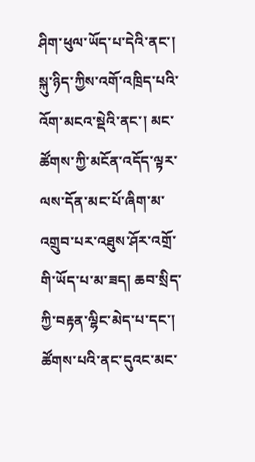ཤིག་ཕུལ་ཡོད་པ་དེའི་ནང་། སྐུ་ཉིད་ཀྱིས་འགོ་འཁྲིད་པའི་འོག་མངའ་སྡེའི་ནང་། མང་ཚོགས་ཀྱི་མངོན་འདོད་ལྟར་ལས་དོན་མང་པོ་ཞིག་མ་འགྲུབ་པར་འཐུས་ཤོར་འགྲོ་གི་ཡོད་པ་མ་ཟད། ཆབ་སྲིད་ཀྱི་བརྟན་ལྷིང་མེད་པ་དང་། ཚོགས་པའི་ནང་དུའང་མང་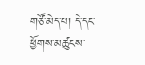གཙོ་མེད་པ། དེ་དང་ཕྱོགས་མཚུངས་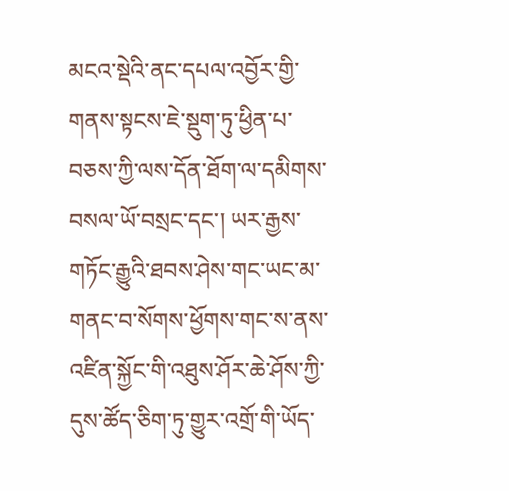མངའ་སྡེའི་ནང་དཔལ་འབྱོར་གྱི་གནས་སྟངས་ཇེ་སྡུག་ཏུ་ཕྱིན་པ་བཅས་ཀྱི་ལས་དོན་ཐོག་ལ་དམིགས་བསལ་ཡོ་བསྲང་དང་། ཡར་རྒྱས་གཏོང་རྒྱུའི་ཐབས་ཤེས་གང་ཡང་མ་གནང་བ་སོགས་ཕྱོགས་གང་ས་ནས་འཛིན་སྐྱོང་གི་འཐུས་ཤོར་ཆེ་ཤོས་ཀྱི་དུས་ཚོད་ཅིག་ཏུ་གྱུར་འགྲོ་གི་ཡོད་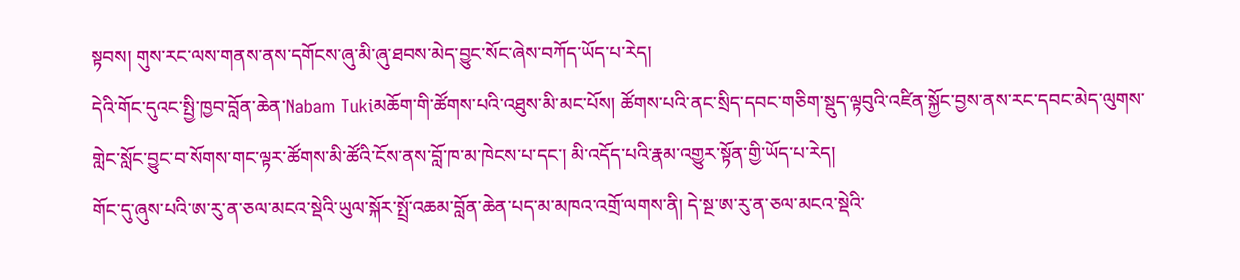སྟབས། གུས་རང་ལས་གནས་ནས་དགོངས་ཞུ་མི་ཞུ་ཐབས་མེད་བྱུང་སོང་ཞེས་བཀོད་ཡོད་པ་རེད།
དེའི་གོང་དུའང་སྤྱི་ཁྱབ་བློན་ཆེན་Nabam Tukiམཆོག་གི་ཚོགས་པའི་འཐུས་མི་མང་པོས། ཚོགས་པའི་ནང་སྲིད་དབང་གཅིག་སྡུད་ལྟབུའི་འཛིན་སྐྱོང་བྱས་ནས་རང་དབང་མེད་ལུགས་གླེང་སློང་བྱུང་བ་སོགས་གང་ལྟར་ཚོགས་མི་ཚོའི་ངོས་ནས་བློ་ཁ་མ་ཁེངས་པ་དང་། མི་འདོད་པའི་རྣམ་འགྱུར་སྟོན་གྱི་ཡོད་པ་རེད།
གོང་དུ་ཞུས་པའི་ཨ་རུ་ན་ཅལ་མངའ་སྡེའི་ཡུལ་སྐོར་སྤྲོ་འཆམ་བློན་ཆེན་པད་མ་མཁའ་འགྲོ་ལགས་ནི། དེ་སྔ་ཨ་རུ་ན་ཅལ་མངའ་སྡེའི་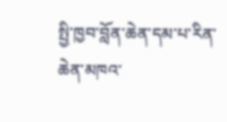སྤྱི་ཁྱབ་བློན་ཆེན་དམ་པ་རིན་ཆེན་མཁའ་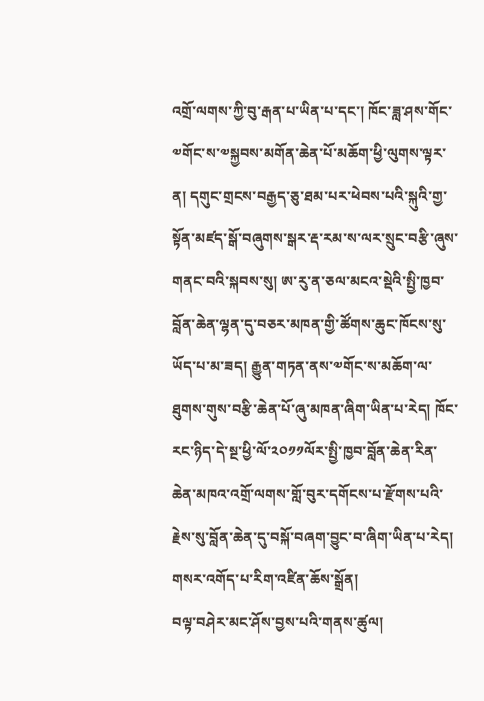འགྲོ་ལགས་ཀྱི་བུ་རྒན་པ་ཡིན་པ་དང་། ཁོང་ཟླ་ཤས་གོང་༧གོང་ས་༧སྐྱབས་མགོན་ཆེན་པོ་མཆོག་ཕྱི་ལུགས་ལྟར་ན། དགུང་གྲངས་བརྒྱད་ཅུ་ཐམ་པར་ཕེབས་པའི་སྐུའི་གྱ་སྟོན་མཛད་སྒོ་བཞུགས་སྒར་རྡ་རམ་ས་ལར་སྲུང་བརྩི་ཞུས་གནང་བའི་སྐབས་སུ། ཨ་རུ་ན་ཅལ་མངའ་སྡེའི་སྤྱི་ཁྱབ་བློན་ཆེན་ལྷན་དུ་བཅར་མཁན་གྱི་ཚོགས་ཆུང་ཁོངས་སུ་ཡོད་པ་མ་ཟད། རྒྱུན་གཏན་ནས་༧གོང་ས་མཆོག་ལ་ཐུགས་གུས་བརྩི་ཆེན་པོ་ཞུ་མཁན་ཞིག་ཡིན་པ་རེད། ཁོང་རང་ཉིད་དེ་སྔ་ཕྱི་ལོ་༢༠༡༡ལོར་སྤྱི་ཁྱབ་བློན་ཆེན་རིན་ཆེན་མཁའ་འགྲོ་ལགས་གློ་བུར་དགོངས་པ་རྫོགས་པའི་རྗེས་སུ་བློན་ཆེན་དུ་བསྐོ་བཞག་བྱུང་བ་ཞིག་ཡིན་པ་རེད།
གསར་འགོད་པ་རིག་འཛིན་ཆོས་སྒྲོན།
བལྟ་བཤེར་མང་ཤོས་བྱས་པའི་གནས་ཚུལ།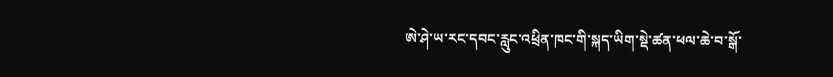ཨེ་ཤེ་ཡ་རང་དབང་རླུང་འཕྲིན་ཁང་གི་སྐད་ཡིག་སྡེ་ཚན་ཕལ་ཆེ་བ་སྒོ་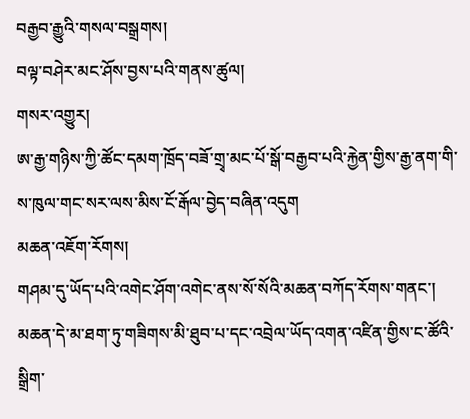བརྒྱབ་རྒྱུའི་གསལ་བསྒྲགས།
བལྟ་བཤེར་མང་ཤོས་བྱས་པའི་གནས་ཚུལ།
གསར་འགྱུར།
ཨ་རྒྱ་གཉིས་ཀྱི་ཚོང་དམག་ཁྲོད་བཟོ་གྲྭ་མང་པོ་སྒོ་བརྒྱབ་པའི་རྐྱེན་གྱིས་རྒྱ་ནག་གི་ས་ཁུལ་གང་སར་ལས་མིས་ངོ་རྒོལ་བྱེད་བཞིན་འདུག
མཆན་འཇོག་རོགས།
གཤམ་དུ་ཡོད་པའི་འགེང་ཤོག་འགེང་ནས་སོ་སོའི་མཆན་བཀོད་རོགས་གནང་། མཆན་དེ་མ་ཐག་ཏུ་གཟིགས་མི་ཐུབ་པ་དང་འབྲེལ་ཡོད་འགན་འཛིན་གྱིས་ང་ཚོའི་སྒྲིག་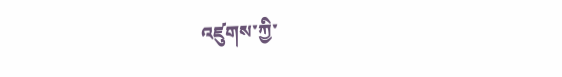འཛུགས་ཀྱི་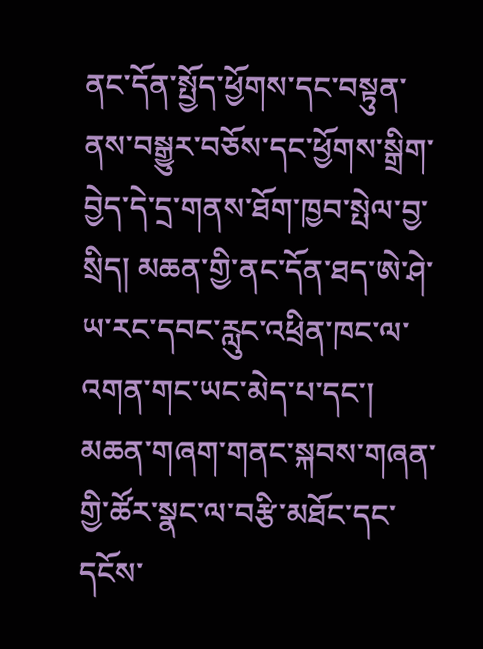ནང་དོན་སྤྱོད་ཕྱོགས་དང་བསྟུན་ནས་བསྒྱུར་བཅོས་དང་ཕྱོགས་སྒྲིག་བྱེད་དེ་དྲ་གནས་ཐོག་ཁྱབ་སྤེལ་བྱ་སྲིད། མཆན་གྱི་ནང་དོན་ཐད་ཨེ་ཤེ་ཡ་རང་དབང་རླུང་འཕྲིན་ཁང་ལ་འགན་གང་ཡང་མེད་པ་དང་། མཆན་གཞག་གནང་སྐབས་གཞན་གྱི་ཚོར་སྣང་ལ་བརྩི་མཐོང་དང་དངོས་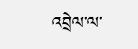འབྲེལ་ལ་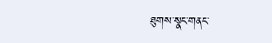ཐུགས་སྣང་གནང་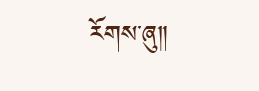རོགས་ཞུ༎